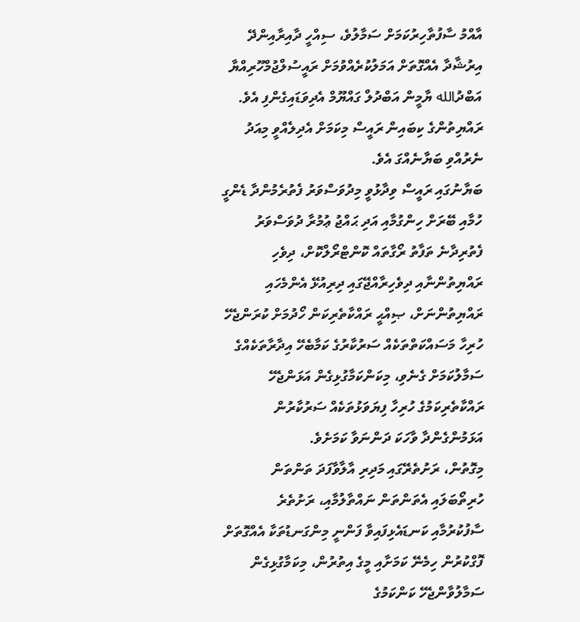އާއްމު ސާފުތާހިރުކަމަށް ސަމާލުވެ، ސިއްހީ ދާއިރާއިންދޭ އިރުޝާދާ އެއްގޮތަށް އަމަލުކުރެއްވުމަށް ރައީސުލްޖުމްހޫރިއްޔާ އަބްދުالله ޔާމީން އަބްދުލް ގައްޔޫމް އެދިވަޑައިގެންފި އެވެ.
ރައްޔިތުންގެ ކިބައިން ރައީސް މިކަމަށް އެދިލެއްވީ މިއަދު ނެރުއްވި ބަޔާނެއްގަ އެވެ.
ބަޔާނުގައި ރައީސް ވިދާޅުވީ މިދުވަސްވަރު ފެތުރެމުންދާ ޑެންގީ ހުމާއި ބޭރަށް ހިންގުމާއި އަދި ޙައްޖު ޢުމުރާ ދުވަސްވަރު ފެތުރިދާނެ ތަފާތު ރޯގާތައް ކޮންޓްރޯލްކޮށް، ދިވެހި ރައްޔިތުންނާއި ދިވެހިރާއްޖޭގައި ދިރިއުޅޭ އެންމެހައި ރައްޔިތުންނަށް، ޞިއްޙީ ރައްކާތެރިކަން ހޯދުމަށް ކުރަންޖެހޭ ހުރިހާ މަސައްކަތްތަކެއް ސަރުކާރުގެ ކަމާބެހޭ އިދާރާތަކެއްގެ ސަމާލުކަމަށް ގެނެވި، މިކަންކަމާގުޅިގެން އަޅަންޖެހޭ ރައްކާތެރިކަމުގެ ހުރިހާ ފިޔަވަޅުތަކެއް ސަރުކާރުން އަޅަމުންގެންދާ ވާހަކަ ދަންނަވާ ކަމަށެވެ.
މިގޮތުން، ރަށުތެރޭގައި މަދިރި އާލާވާފަދަ ތަންތަން ހުރިތޯބަލައި އެތަންތަން ނައްތާލުމާއި، ރަށުތެރެ ސާފުކުރުމާއި ކަނޑައެޅިފައިވާ ފަންނީ މިންގަނޑުތަކާ އެއްގޮތަށް ފޮގްކުރުން ހިމެނޭ ކަމަށާއި މީގެ އިތުރުން، މިކަމާގުޅިގެން ސަމާލުވާންޖެހޭ ކަންކަމުގެ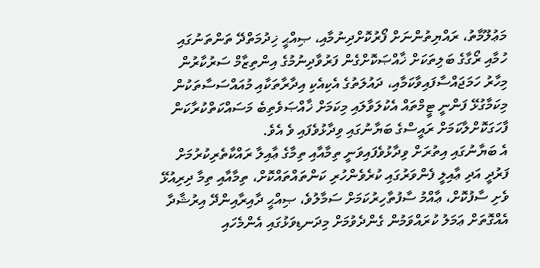މަޢުލޫމާތު، ރައްޔިތުންނަށް ފޯރުކޮށްދިނުމާއި، ޞިއްޙީ ޚިދުމަތްދޭ ތަންތަނުގައި ހުމާއި ރޯގާގެ ބަލިތަކަށް ޚާއްޞަކޮށްގެން ފަރުވާދިނުމުގެ އިންތިޒާމް ސަރުކާރުން މިހާރު ހަމަޖައްސާފައިވާކަމާއި، ދައުލަތުގެ އެކިއެކި އިދާރާތަކާއި މުއައްސަސާތަކުން މިކަމާގުޅޭ ފަންނީ ޓީމްތައް އެކުލަވާލައި މިކަމަށް ޚާއްޞަވެތިބެ މަސައްކަތްކުރާކަން ފާހަގަކޮށްލާކަމަށް ރައީސްގެ ބަޔާނުގައި ވިދާޅުވެފައި ވެ އެވެ.
އެ ބަޔާނުގައި އިތުރަށް ވިދާޅުވެފައިވަނީ ތިމާއާއި ތިމާގެ ޢާއިލާ ރައްކާތެރިކުރުމަށް ފަރުދީ އަދި ޢާއިލީ ފެންވަރުގައި ކުރެވެންހުރި ކަންތައްތައްކޮށް، ތިމާއާއި ތިމާ ދިރިއުޅޭ ވެށި ސާފުކޮށް، ޢާއްމު ސާފުތާހިރުކަމަށް ސަމާލުވެ، ޞިއްޙީ ދާއިރާއިންދޭ އިރުޝާދާ އެއްގޮތަށް ޢަމަލު ކުރައްވަމުން ގެންދެވުމަށް މިދަނޑިވަޅުގައި އެންމެހައި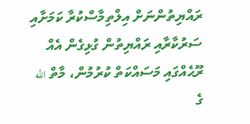ރައްޔިތުންނަށް އިލްތިމާސްކުރާ ކަމަށާއި ސަރުކާރާއި ރައްޔިތުން ގުޅިގެން އެއް ރޫޙެއްގައި މަސައްކަތް ކުރުމުން، މާތް الله ގެ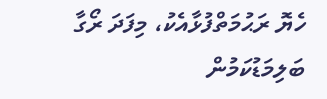ހެޔޮ ރަޙުމަތްފުޅާއެކު، މިފަދަ ރޯގާ ބަލިމަޑުކަމުން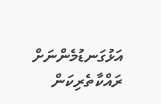އަޅުގަނޑުމެންނަށް ރައްކާތެރިކަން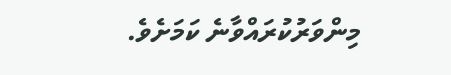މިންވަރުކުރައްވާނެ ކަމަށެވެ.